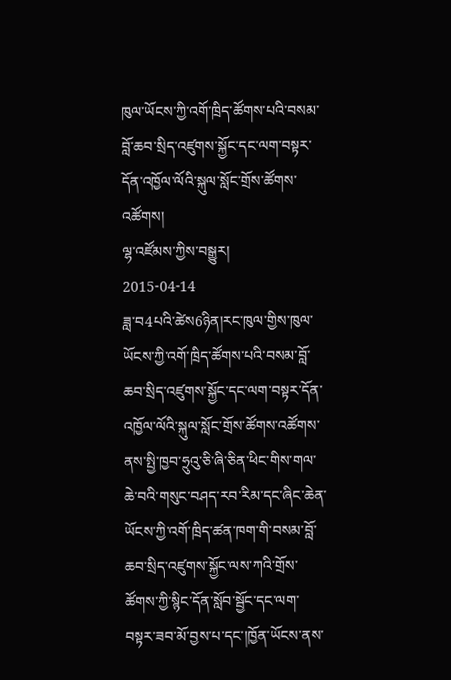ཁུལ་ཡོངས་ཀྱི་འགོ་ཁྲིད་ཚོགས་པའི་བསམ་བློ་ཆབ་སྲིད་འཛུགས་སྐྱོང་དང་ལག་བསྟར་དོན་འཁྱོལ་ལོའི་སྐུལ་སློང་གྲོས་ཚོགས་འཚོགས།
ལྷ་འཛོམས་ཀྱིས་བསྒྱུར།        2015-04-14
ཟླ་བ4པའི་ཚེས6ཉིན།རང་ཁུལ་གྱིས་ཁུལ་ཡོངས་ཀྱི་འགོ་ཁྲིད་ཚོགས་པའི་བསམ་བློ་ཆབ་སྲིད་འཛུགས་སྐྱོང་དང་ལག་བསྟར་དོན་འཁྱོལ་ལོའི་སྐུལ་སློང་གྲོས་ཚོགས་འཚོགས་ནས་སྤྱི་ཁྱབ་ཧྲུའུ་ཅི་ཞི་ཅིན་ཕིང་གིས་གལ་ཆེ་བའི་གསུང་བཤད་རབ་རིམ་དང་ཞིང་ཆེན་ཡོངས་ཀྱི་འགོ་ཁྲིད་ཚན་ཁག་གི་བསམ་བློ་ཆབ་སྲིད་འཛུགས་སྐྱོང་ལས་ཀའི་གྲོས་ཚོགས་ཀྱི་སྙིང་དོན་སློབ་སྦྱོང་དང་ལག་བསྟར་ཟབ་མོ་བྱས་པ་དང་།ཁྱོན་ཡོངས་ནས་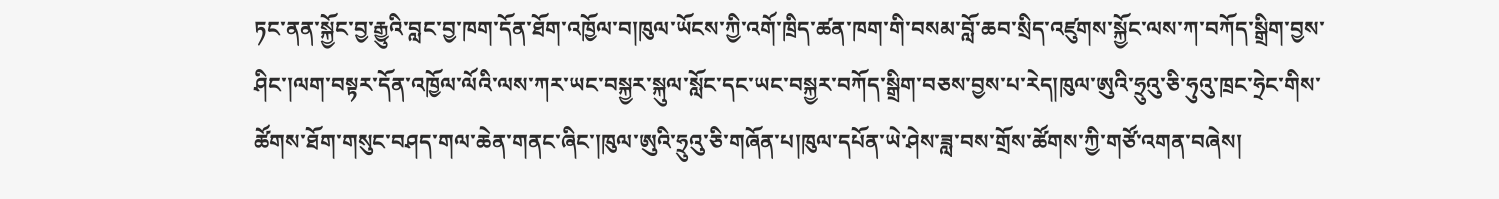ཏང་ནན་སྐྱོང་བྱ་རྒྱུའི་བླང་བྱ་ཁག་དོན་ཐོག་འཁྱོལ་བ།ཁུལ་ཡོངས་ཀྱི་འགོ་ཁྲིད་ཚན་ཁག་གི་བསམ་བློ་ཆབ་སྲིད་འཛུགས་སྐྱོང་ལས་ཀ་བཀོད་སྒྲིག་བྱས་ཤིང་།ལག་བསྟར་དོན་འཁྱོལ་ལོའི་ལས་ཀར་ཡང་བསྐྱར་སྐུལ་སློང་དང་ཡང་བསྐྱར་བཀོད་སྒྲིག་བཅས་བྱས་པ་རེད།ཁུལ་ཨུའི་ཧྲུའུ་ཅི་ཧུའུ་ཁྲང་ཧྲེང་གིས་ཚོགས་ཐོག་གསུང་བཤད་གལ་ཆེན་གནང་ཞིང་།ཁུལ་ཨུའི་ཧྲུའུ་ཅི་གཞོན་པ།ཁུལ་དཔོན་ཡེ་ཤེས་ཟླ་བས་གྲོས་ཚོགས་ཀྱི་གཙོ་འགན་བཞེས།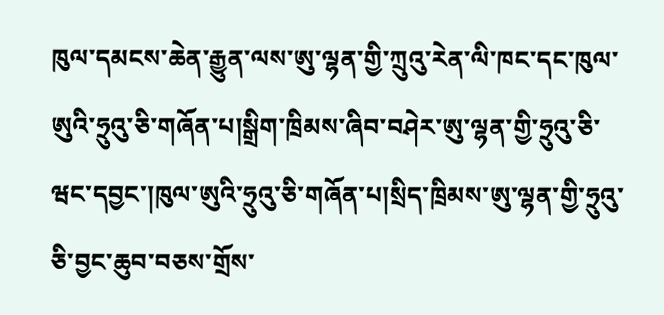ཁུལ་དམངས་ཆེན་རྒྱུན་ལས་ཨུ་ལྷན་གྱི་ཀྲུའུ་རེན་ལི་ཁང་དང་ཁུལ་ཨུའི་ཧྲུའུ་ཅི་གཞོན་པ།སྒྲིག་ཁྲིམས་ཞིབ་བཤེར་ཨུ་ལྷན་གྱི་ཧྲུའུ་ཅི་ཝང་དབྱང་།ཁུལ་ཨུའི་ཧྲུའུ་ཅི་གཞོན་པ།སྲིད་ཁྲིམས་ཨུ་ལྷན་གྱི་ཧྲུའུ་ཅི་བྱང་ཆུབ་བཅས་གྲོས་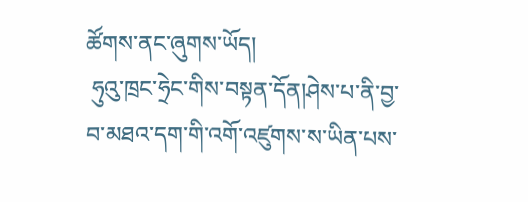ཚོགས་ནང་ཞུགས་ཡོད།
 ཧུའུ་ཁྲང་ཧྲེང་གིས་བསྟན་དོན།ཤེས་པ་ནི་བྱ་བ་མཐའ་དག་གི་འགོ་འཛུགས་ས་ཡིན་པས་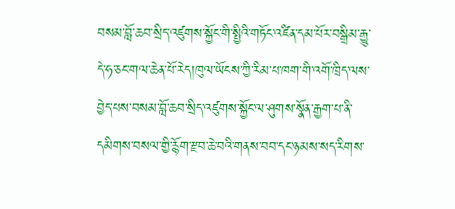བསམ་བློ་ཆབ་སྲིད་འཛུགས་སྐྱོང་གི་སྤྱིའི་གཏོང་འཛིན་དམ་པོར་བསྒྲིམ་རྒྱུ་དེ་ཧ་ཅང་གལ་ཆེན་པོ་རེད།ཁུལ་ཡོངས་ཀྱི་རིམ་པ་ཁག་གི་འགོ་ཁྲིད་ལས་བྱེད་པས་བསམ་བློ་ཆབ་སྲིད་འཛུགས་སྐྱོང་ལ་ཤུགས་སྣོན་རྒྱག་པ་ནི་དམིགས་བསལ་གྱི་རྙོག་རྫབ་ཆེ་བའི་གནས་བབ་དང་ཉམས་སད་རིགས་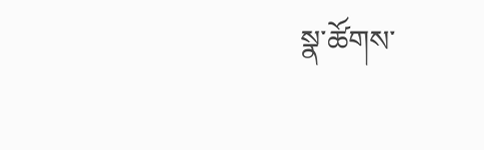སྣ་ཚོགས་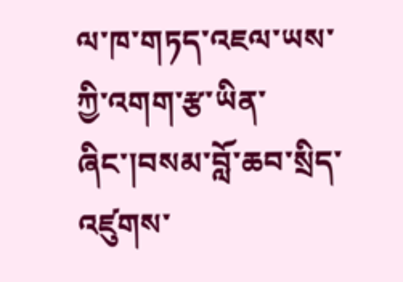ལ་ཁ་གཏད་འཇལ་ཡས་ཀྱི་འགག་རྩ་ཡིན་ཞིང་།བསམ་བློ་ཆབ་སྲིད་འཛུགས་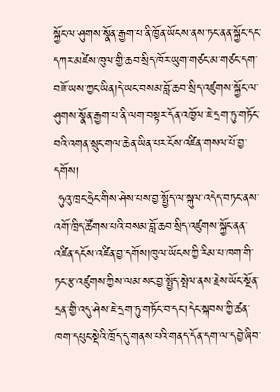སྐྱོང་ལ་ཤུགས་སྣོན་རྒྱག་པ་ནི་ཁྱོན་ཡོངས་ནས་ཏང་ནན་སྐྱོང་དང་དཀར་མཛེས་ཁུལ་གྱི་ཆབ་སྲིད་ཁོར་ཡུག་གཙང་མ་གཙང་དག་བཟོ་ཡས་ཀྱང་ཡིན།དེ་ཡང་བསམ་བློ་ཆབ་སྲིད་འཛུགས་སྐྱོང་ལ་ཤུགས་སྣོན་རྒྱག་པ་ནི་ལག་བསྟར་དོན་འཁྱོལ་ཇེ་དྲག་ཏུ་གཏོང་བའི་འགན་སྲུང་གལ་ཆེན་ཡིན་པར་ངོས་འཛིན་གསལ་པོ་བྱ་དགོས།
 ཧུའུ་ཁྲང་ཧྲེང་གིས་ཤེས་པས་བྱ་སྤྱོད་ལ་སྐུལ་འདེད་བཏང་ནས་འགོ་ཁྲིད་ཚོགས་པའི་བསམ་བློ་ཆབ་སྲིད་འཛུགས་སྐྱོང་ནན་འཛིན་དངོས་འཛིན་བྱ་དགོས།ཁུལ་ཡོངས་ཀྱི་རིམ་པ་ཁག་གི་ཏང་རྩ་འཛུགས་ཀྱིས་ལམ་སང་བྱ་སྤྱོད་སྤེལ་ནས་རྗེས་ཡོང་སྔོན་དྲན་གྱི་འདུ་ཤེས་ཇེ་དྲག་ཏུ་གཏོང་བ་དང་།དེང་སྐབས་ཀྱི་ཚན་ཁག་དཔུང་སྡེའི་ཁྲོད་དུ་གནས་པའི་གནད་དོན་དག་ལ་དབྱེ་ཞིབ་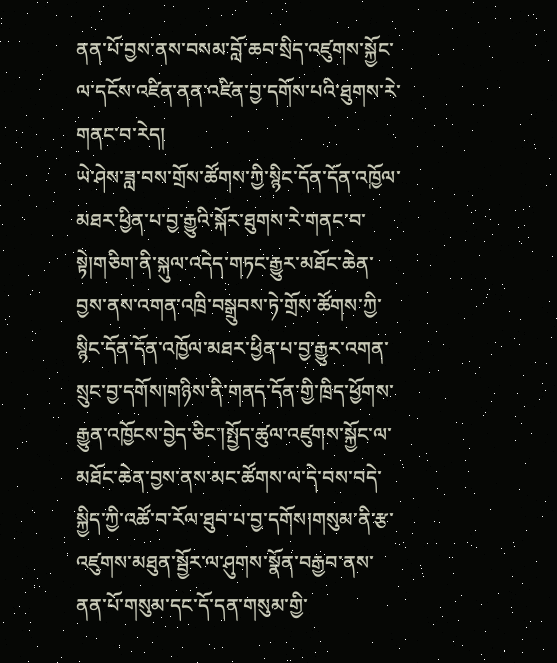ནན་པོ་བྱས་ནས་བསམ་བློ་ཆབ་སྲིད་འཛུགས་སྐྱོང་ལ་དངོས་འཛིན་ནན་འཛིན་བྱ་དགོས་པའི་ཐུགས་རེ་གནང་བ་རེད།
ཡེ་ཤེས་ཟླ་བས་གྲོས་ཚོགས་ཀྱི་སྙིང་དོན་དོན་འཁྱོལ་མཐར་ཕྱིན་པ་བྱ་རྒྱུའི་སྐོར་ཐུགས་རེ་གནང་བ་སྟེ།གཅིག་ནི་སྐུལ་འདེད་གཏང་རྒྱུར་མཐོང་ཆེན་བྱས་ནས་འགན་འཁྲི་བསྒྲུབས་ཏེ་གྲོས་ཚོགས་ཀྱི་སྙིང་དོན་དོན་འཁྱོལ་མཐར་ཕྱིན་པ་བྱ་རྒྱུར་འགན་སྲུང་བྱ་དགོས།གཉིས་ནི་གནད་དོན་གྱི་ཁྲིད་ཕྱོགས་རྒྱུན་འཁྱོངས་བྱེད་ཅིང་།སྤྱོད་ཚུལ་འཛུགས་སྐྱོང་ལ་མཐོང་ཆེན་བྱས་ནས་མང་ཚོགས་ལ་དེ་བས་བདེ་སྐྱིད་ཀྱི་འཚོ་བ་རོལ་ཐུབ་པ་བྱ་དགོས།གསུམ་ནི་རྩ་འཛུགས་མཐུན་སྦྱོར་ལ་ཤུགས་སྣོན་བརྒྱབ་ནས་ནན་པོ་གསུམ་དང་དོ་དན་གསུམ་གྱི་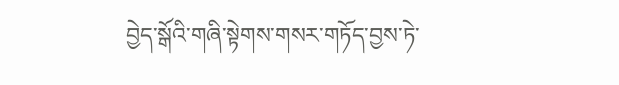བྱེད་སྒོའི་གཞི་སྟེགས་གསར་གཏོད་བྱས་ཏེ་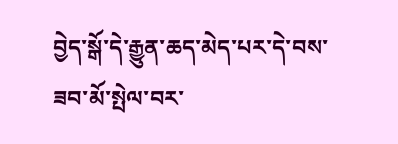བྱེད་སྒོ་དེ་རྒྱུན་ཆད་མེད་པར་དེ་བས་ཟབ་མོ་སྤེལ་བར་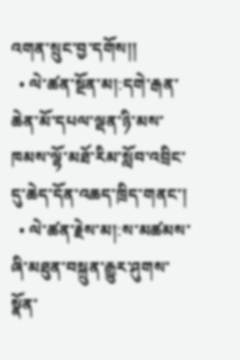འགན་སྲུང་བྱ་དགོས།།
  • ལེ་ཚན་སྔོན་མ།:དགེ་རྒན་ཆེན་མོ་དཔལ་ལྡན་ཉི་མས་ཁམས་ལྷོ་མཐོ་རིམ་སློབ་འབྲིང་དུ་ཆེད་དོན་འཆད་ཁྲིད་གནང་།
  • ལེ་ཚན་རྗེས་མ།:ས་མཚམས་ཞི་མཐུན་བསྐྲུན་རྒྱུར་ཤུགས་སྣོན་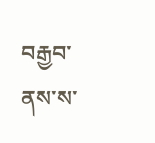བརྒྱབ་ནས་ས་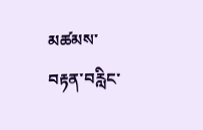མཚམས་བརྟན་བརླིང་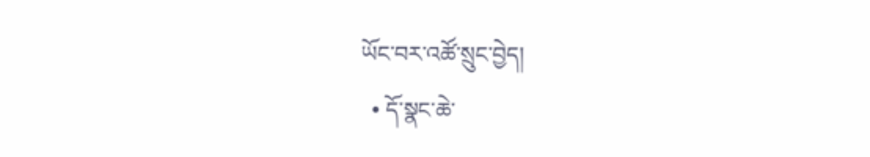ཡོང་བར་འཚོ་སྲུང་བྱེད།
  • དོ་སྣང་ཆེ་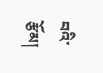བའི་རྩོམ།